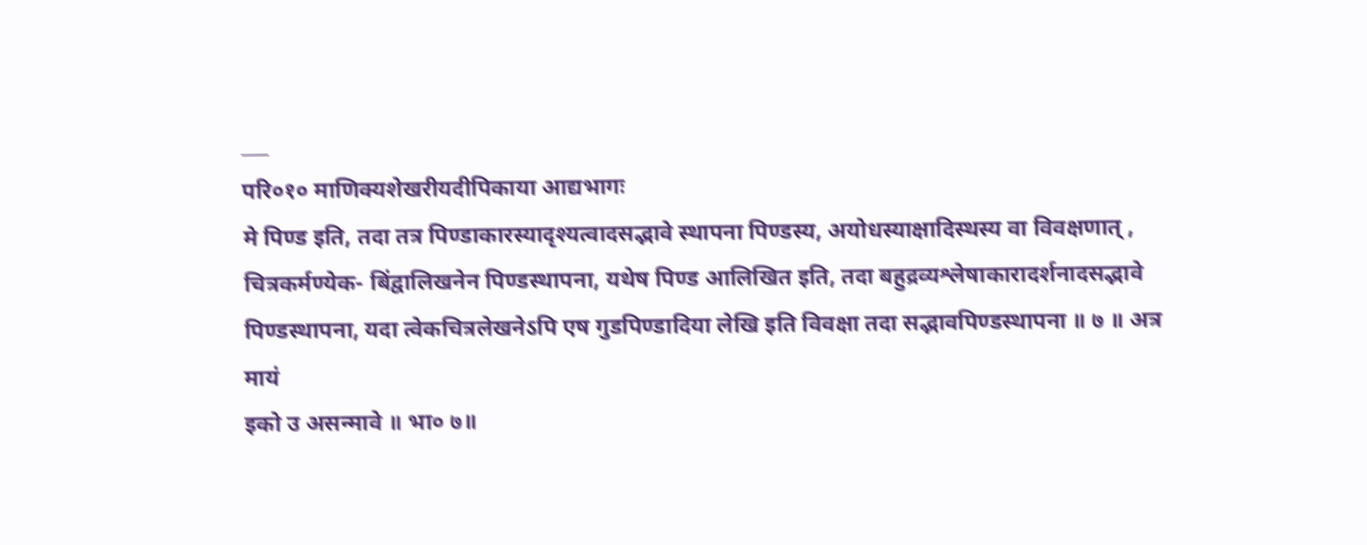___
परि०१० माणिक्यशेखरीयदीपिकाया आद्यभागः
मे पिण्ड इति, तदा तत्र पिण्डाकारस्यादृश्यत्वादसद्भावे स्थापना पिण्डस्य, अयोधस्याक्षादिस्थस्य वा विवक्षणात् , चित्रकर्मण्येक- बिंद्वालिखनेन पिण्डस्थापना, यथेष पिण्ड आलिखित इति, तदा बहुद्रव्यश्लेषाकारादर्शनादसद्भावे पिण्डस्थापना, यदा त्वेकचित्रलेखनेऽपि एष गुडपिण्डादिया लेखि इति विवक्षा तदा सद्भावपिण्डस्थापना ॥ ७ ॥ अत्र मायं
इको उ असन्मावे ॥ भा० ७॥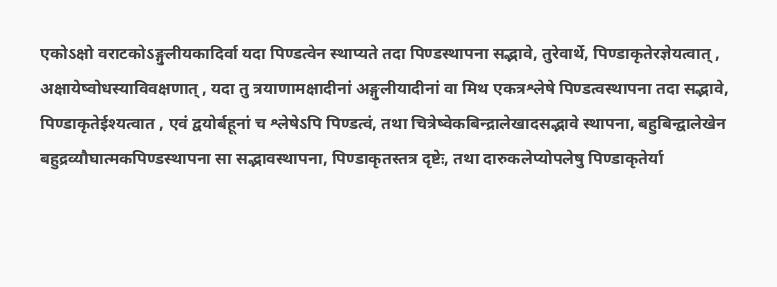एकोऽक्षो वराटकोऽङ्गुलीयकादिर्वा यदा पिण्डत्वेन स्थाप्यते तदा पिण्डस्थापना सद्भावे, तुरेवार्थे, पिण्डाकृतेरज्ञेयत्वात् , अक्षायेष्वोधस्याविवक्षणात् , यदा तु त्रयाणामक्षादीनां अङ्गुलीयादीनां वा मिथ एकत्रश्लेषे पिण्डत्वस्थापना तदा सद्भावे, पिण्डाकृतेईश्यत्वात , एवं द्वयोर्बहूनां च श्लेषेऽपि पिण्डत्वं, तथा चित्रेष्वेकबिन्द्रालेखादसद्भावे स्थापना, बहुबिन्द्वालेखेन बहुद्रव्यौघात्मकपिण्डस्थापना सा सद्भावस्थापना, पिण्डाकृतस्तत्र दृष्टेः, तथा दारुकलेप्योपलेषु पिण्डाकृतेर्या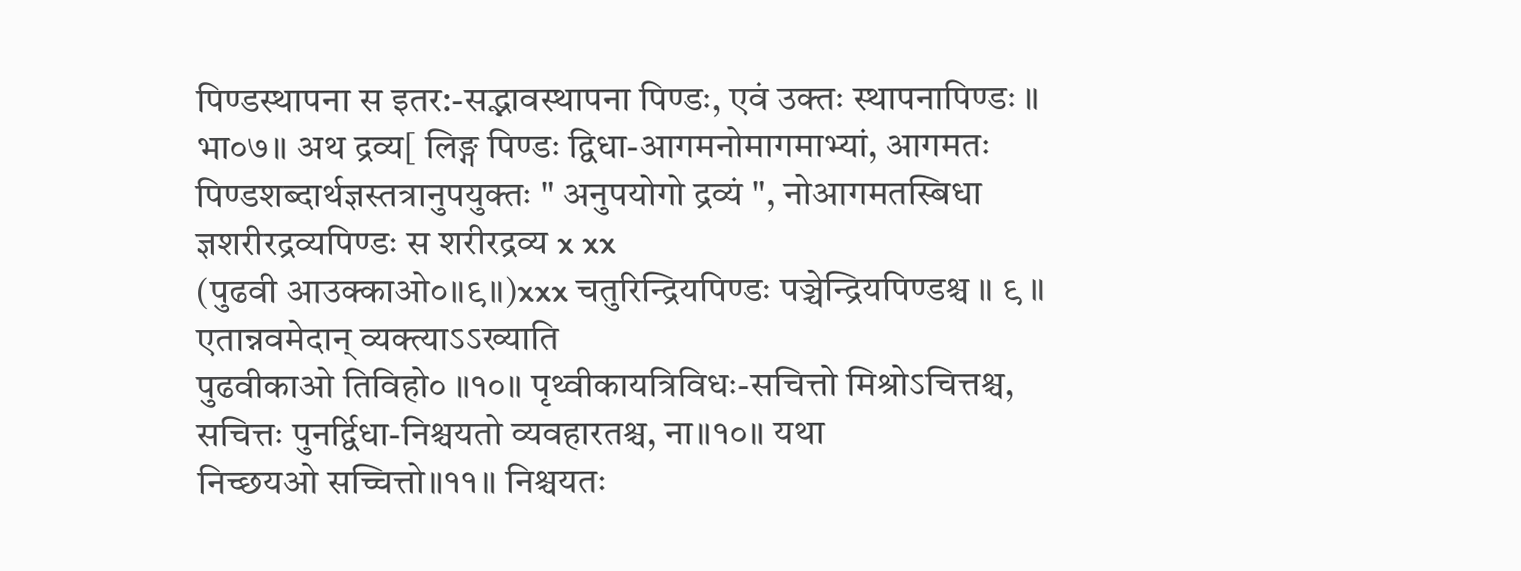पिण्डस्थापना स इतर:-सद्भावस्थापना पिण्डः, एवं उक्तः स्थापनापिण्डः ॥ भा०७॥ अथ द्रव्य[ लिङ्ग पिण्डः द्विधा-आगमनोमागमाभ्यां, आगमतः पिण्डशब्दार्थज्ञस्तत्रानुपयुक्तः " अनुपयोगो द्रव्यं ", नोआगमतस्बिधा ज्ञशरीरद्रव्यपिण्डः स शरीरद्रव्य x xx
(पुढवी आउक्काओ०॥९॥)xxx चतुरिन्द्रियपिण्डः पञ्चेन्द्रियपिण्डश्च ॥ ९ ॥ एतान्नवमेदान् व्यक्त्याऽऽख्याति
पुढवीकाओ तिविहो० ॥१०॥ पृथ्वीकायत्रिविधः-सचित्तो मिश्रोऽचित्तश्च, सचित्तः पुनर्द्विधा-निश्चयतो व्यवहारतश्च, ना॥१०॥ यथा
निच्छयओ सच्चित्तो॥११॥ निश्चयतः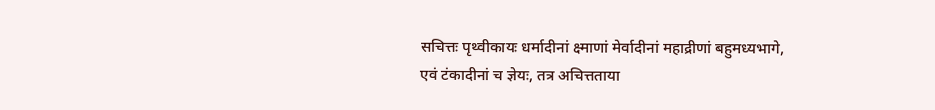सचित्तः पृथ्वीकायः धर्मादीनां क्ष्माणां मेर्वादीनां महाद्रीणां बहुमध्यभागे, एवं टंकादीनां च ज्ञेयः, तत्र अचित्तताया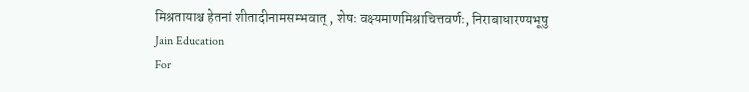मिश्रतायाश्च हेतनां शीतादीनामसम्भवात् , शेषः वक्ष्यमाणमिश्राचित्तवर्णः, निराबाधारण्यभूषु
Jain Education
For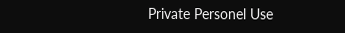Private Personel Use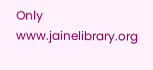Only
www.jainelibrary.org